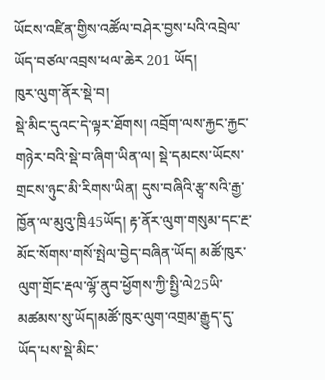ཡོངས་འཛིན་གྱིས་འཚོལ་བཤེར་བྱས་པའི་འབྲེལ་ཡོད་བཙལ་འབྲས་ཕལ་ཆེར 201 ཡོད།
ཁུར་ལུག་ནོར་སྡེ་བ།
སྡེ་མིང་དུའང་དེ་ལྟར་ཐོགས། འབྲོག་ལས་རྐྱང་རྐྱང་གཉེར་བའི་སྡེ་བ་ཞིག་ཡིན་ལ། སྡེ་དམངས་ཡོངས་གྲངས་ཉུང་མི་རིགས་ཡིན། དུས་བཞིའི་རྩྭ་སའི་རྒྱ་ཁྱོན་ལ་མུའུ་ཁྲི45ཡོད། རྟ་ནོར་ལུག་གསུམ་དང་རྔ་མོང་སོགས་གསོ་སྤེལ་བྱེད་བཞིན་ཡོད། མཚོ་ཁུར་ལུག་གྲོང་རྡལ་ལྷོ་ནུབ་ཕྱོགས་ཀྱི་སྤྱི་ལེ25ཡི་མཚམས་སུ་ཡོད།མཚོ་ཁུར་ལུག་འགྲམ་རྒྱུད་དུ་ཡོད་པས་སྡེ་མིང་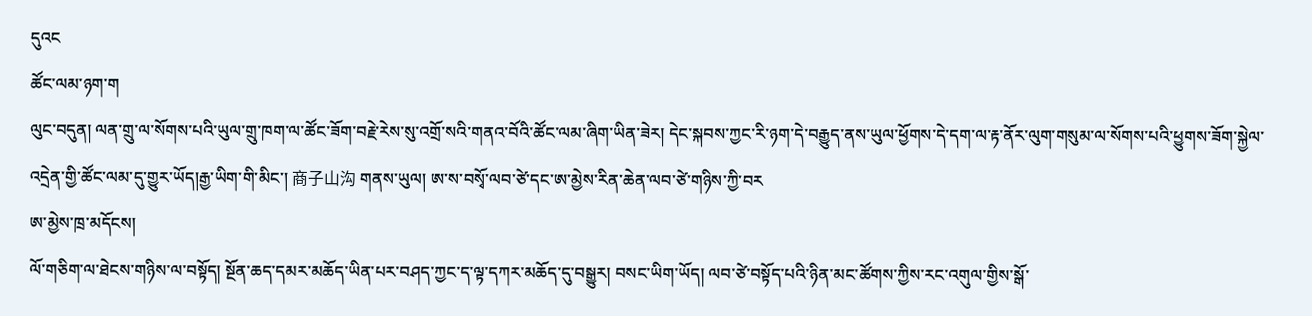དུའང
ཚོང་ལམ་ཉག་ག
ལུང་བདུན། ལན་གྲུ་ལ་སོགས་པའི་ཡུལ་གྲུ་ཁག་ལ་ཚོང་ཟོག་བརྗེ་རེས་སུ་འགྲོ་སའི་གནའ་བོའི་ཚོང་ལམ་ཞིག་ཡིན་ཟེར། དེང་སྐབས་ཀྱང་རི་ཉག་དེ་བརྒྱུད་ནས་ཡུལ་ཕྱོགས་དེ་དག་ལ་རྟ་ནོར་ལུག་གསུམ་ལ་སོགས་པའི་ཕྱུགས་ཟོག་སྐྱེལ་འདྲེན་གྱི་ཚོང་ལམ་དུ་གྱུར་ཡོད།རྒྱ་ཡིག་གི་མིང་། 商子山沟 གནས་ཡུལ། ཨ་ས་བསྭོ་ལབ་ཙེ་དང་ཨ་མྱེས་རིན་ཆེན་ལབ་ཙེ་གཉིས་ཀྱི་བར
ཨ་མྱེས་ཁྲ་མདོངས།
ལོ་གཅིག་ལ་ཐེངས་གཉིས་ལ་བསྟོད། སྔོན་ཆད་དམར་མཆོད་ཡིན་པར་བཤད་ཀྱང་ད་ལྟ་དཀར་མཆོད་དུ་བསྒྱུར། བསང་ཡིག་ཡོད། ལབ་ཙེ་བསྟོད་པའི་ཉིན་མང་ཚོགས་ཀྱིས་རང་འགུལ་གྱིས་སྒོ་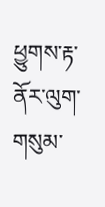ཕྱུགས་རྟ་ནོར་ལུག་གསུམ་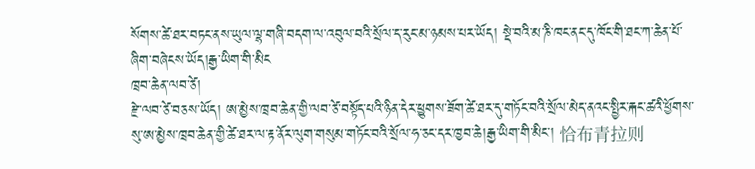སོགས་ཚེ་ཐར་བཏང་ནས་ཡུལ་ལྷ་གཞི་བདག་ལ་འབུལ་བའི་སྲོལ་ད་རུང་མ་ཉམས་པར་ཡོད། སྡེ་བའི་མ་ཎི་ཁང་ནང་དུ་ཁོང་གི་ཐང་ཀ་ཆེན་པོ་ཞིག་བཞེངས་ཡོད།རྒྱ་ཡིག་གི་མིང
ཁྲབ་ཆེན་ལབ་ཙེ།
རྫེ་ལབ་ཙེ་བཅས་ཡོད། ཨ་མྱེས་ཁྲབ་ཆེན་གྱི་ལབ་ཙེ་བསྟོད་པའི་ཉིན་དེར་ཕྱུགས་ཟོག་ཚེ་ཐར་དུ་གཏོང་བའི་སྲོལ་མེད་ནའང་སྤྱིར་རྐང་ཚའི་ཕྱོགས་སུ་ཨ་མྱེས་ཁྲབ་ཆེན་གྱི་ཚེ་ཐར་ལ་རྟ་ནོར་ལུག་གསུམ་གཏོང་བའི་སྲོལ་ཧ་ཅང་དར་ཁྱབ་ཆེ།རྒྱ་ཡིག་གི་མིང་། 恰布青拉则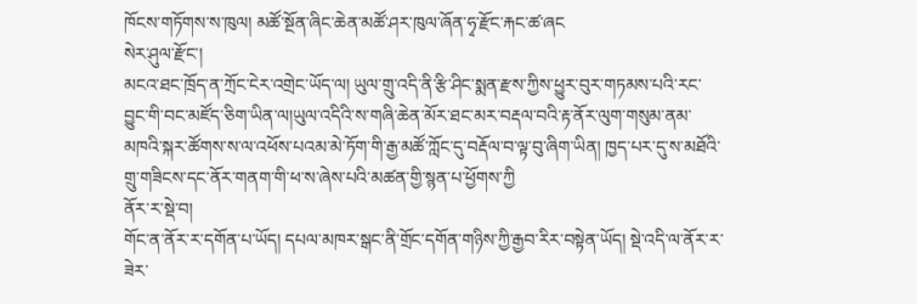ཁོངས་གཏོགས་ས་ཁུལ། མཚོ་སྔོན་ཞིང་ཆེན་མཚོ་ཤར་ཁུལ་ཞོན་ཧྭ་རྫོང་རྐང་ཚ་ཞང
སེར་ཤུལ་རྫོང་།
མངའ་ཐང་ཁྲོད་ན་ཀྲོང་ངེར་འགྲེང་ཡོད་ལ། ཡུལ་གྲུ་འདི་ནི་རྩི་ཤིང་སྨན་རྫས་ཀྱིས་ཕྱུར་བུར་གཏམས་པའི་རང་བྱུང་གི་བང་མཛོད་ཅིག་ཡིན་ལ།ཡུལ་འདིའི་ས་གཞི་ཆེན་མོར་ཐང་མར་བརྡལ་བའི་རྟ་ནོར་ལུག་གསུམ་ནམ་མཁའི་སྐར་ཚོགས་ས་ལ་འཕོས་པའམ་མེ་ཏོག་གི་རྒྱ་མཚོ་ཀློང་དུ་བརྡོལ་བ་ལྟ་བུ་ཞིག་ཡིན། ཁྱད་པར་དུ་ས་མཐོའི་གྲུ་གཟིངས་དང་ནོར་གནག་གི་ཕ་ས་ཞེས་པའི་མཚན་གྱི་སྙན་པ་ཕྱོགས་ཀྱི
ནོར་ར་སྡེ་བ།
གོང་ན་ནོར་ར་དགོན་པ་ཡོད། དཔལ་མཁར་སྒང་ནི་གྲོང་དགོན་གཉིས་ཀྱི་རྒྱབ་རིར་བསྟེན་ཡོད། སྡེ་འདི་ལ་ནོར་ར་ཟེར་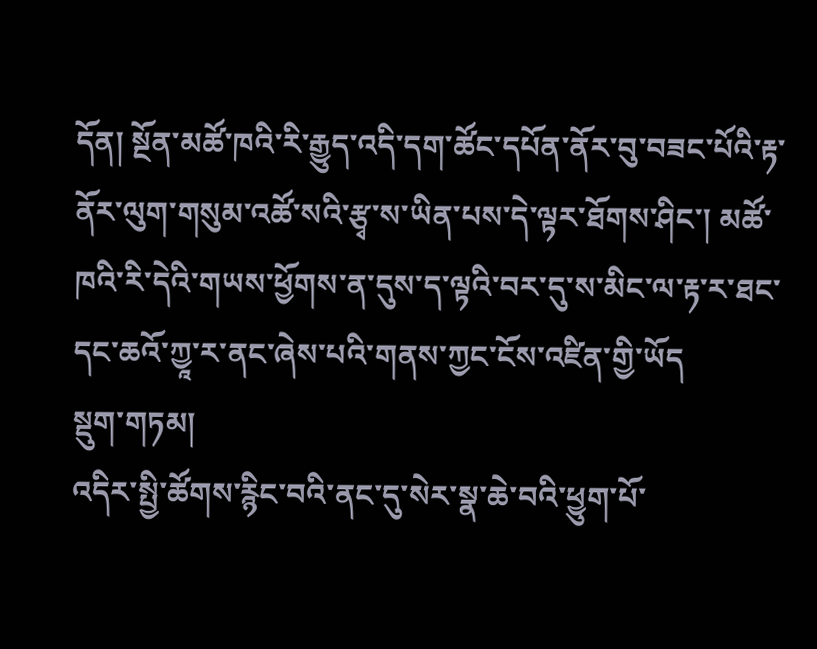དོན། སྔོན་མཚོ་ཁའི་རི་རྒྱུད་འདི་དག་ཚོང་དཔོན་ནོར་བུ་བཟང་པོའི་རྟ་ནོར་ལུག་གསུམ་འཚོ་སའི་རྩྭ་ས་ཡིན་པས་དེ་ལྟར་ཐོགས་ཤིང་། མཚོ་ཁའི་རི་དེའི་གཡས་ཕྱོགས་ན་དུས་ད་ལྟའི་བར་དུ་ས་མིང་ལ་རྟ་ར་ཐང་དང་ཆའོ་ཀྱཱ་ར་ནང་ཞེས་པའི་གནས་ཀྱང་ངོས་འཛིན་གྱི་ཡོད
སྡུག་གཏམ།
འདིར་སྤྱི་ཚོགས་རྙིང་བའི་ནང་དུ་སེར་སྣ་ཆེ་བའི་ཕྱུག་པོ་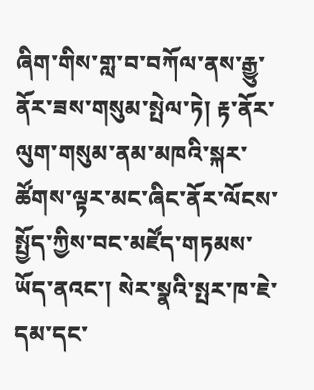ཞིག་གིས་གླ་བ་བཀོལ་ནས་རྒྱུ་ནོར་ཟས་གསུམ་སྤེལ་ཏེ། རྟ་ནོར་ལུག་གསུམ་ནམ་མཁའི་སྐར་ཚོགས་ལྟར་མང་ཞིང་ནོར་ལོངས་སྤྱོད་ཀྱིས་བང་མཛོད་གཏམས་ཡོད་ནའང་། སེར་སྣའི་སྤར་ཁ་ཇེ་དམ་དང་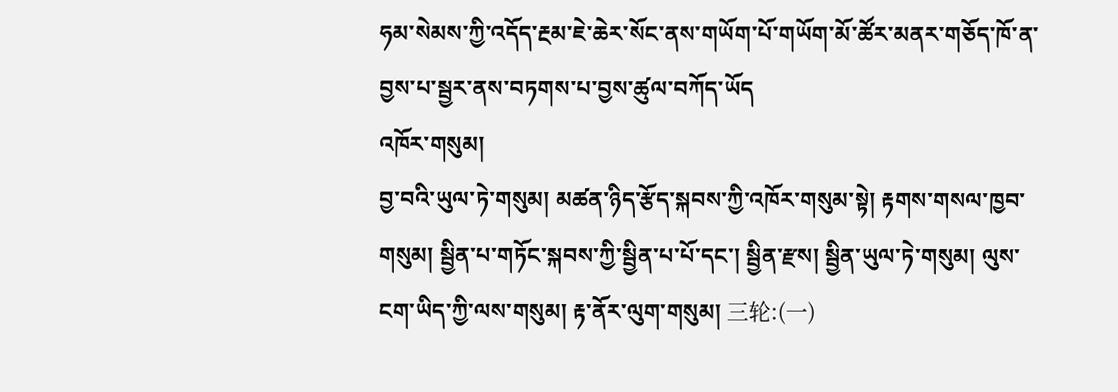ཧམ་སེམས་ཀྱི་འདོད་རྔམ་ཇེ་ཆེར་སོང་ནས་གཡོག་པོ་གཡོག་མོ་ཚོར་མནར་གཅོད་ཁོ་ན་བྱས་པ་སྦྱར་ནས་བཏགས་པ་བྱས་ཚུལ་བཀོད་ཡོད
འཁོར་གསུམ།
བྱ་བའི་ཡུལ་ཏེ་གསུམ། མཚན་ཉིད་རྩོད་སྐབས་ཀྱི་འཁོར་གསུམ་སྟེ། རྟགས་གསལ་ཁྱབ་གསུམ། སྦྱིན་པ་གཏོང་སྐབས་ཀྱི་སྦྱིན་པ་པོ་དང་། སྦྱིན་རྫས། སྦྱིན་ཡུལ་ཏེ་གསུམ། ལུས་ངག་ཡིད་ཀྱི་ལས་གསུམ། རྟ་ནོར་ལུག་གསུམ། 三轮:(一)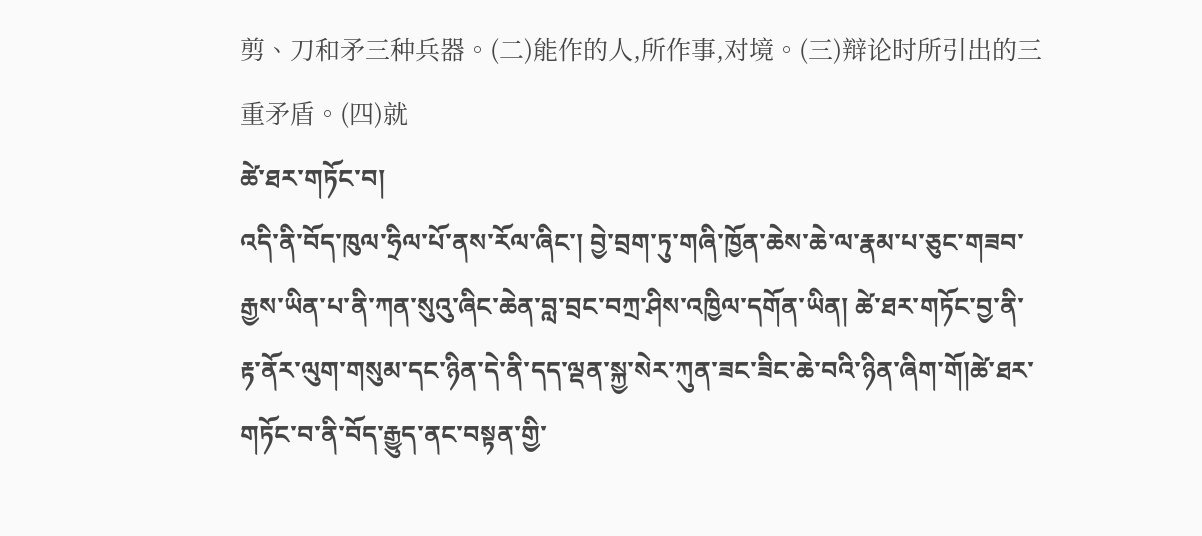剪、刀和矛三种兵器。(二)能作的人,所作事,对境。(三)辩论时所引出的三重矛盾。(四)就
ཚེ་ཐར་གཏོང་བ།
འདི་ནི་བོད་ཁུལ་ཧྲིལ་པོ་ནས་རོལ་ཞིང་། བྱེ་བྲག་ཏུ་གཞི་ཁྱོན་ཆེས་ཆེ་ལ་རྣམ་པ་ཅུང་གཟབ་རྒྱས་ཡིན་པ་ནི་ཀན་སུའུ་ཞིང་ཆེན་བླ་བྲང་བཀྲ་ཤིས་འཁྱིལ་དགོན་ཡིན། ཚེ་ཐར་གཏོང་བྱ་ནི་རྟ་ནོར་ལུག་གསུམ་དང་ཉིན་དེ་ནི་དད་ལྡན་སྐྱ་སེར་ཀུན་ཟང་ཟིང་ཆེ་བའི་ཉིན་ཞིག་གོ།ཚེ་ཐར་གཏོང་བ་ནི་བོད་རྒྱུད་ནང་བསྟན་གྱི་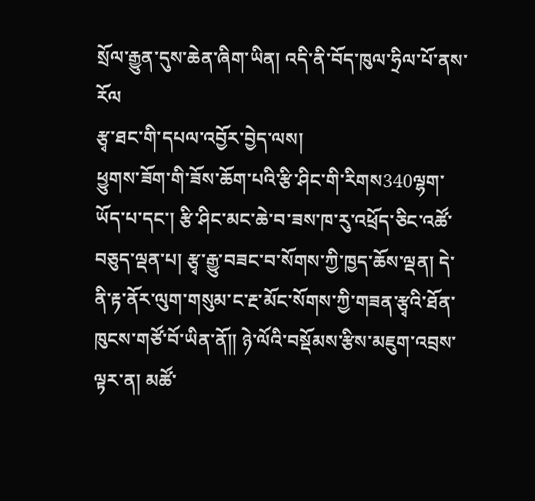སྲོལ་རྒྱུན་དུས་ཆེན་ཞིག་ཡིན། འདི་ནི་བོད་ཁུལ་ཧྲིལ་པོ་ནས་རོལ
རྩྭ་ཐང་གི་དཔལ་འབྱོར་བྱེད་ལས།
ཕྱུགས་ཟོག་གི་ཟོས་ཆོག་པའི་རྩི་ཤིང་གི་རིགས340ལྷག་ཡོད་པ་དང་། རྩི་ཤིང་མང་ཆེ་བ་ཟས་ཁ་རུ་འཕྲོད་ཅིང་འཚོ་བཅུད་ལྡན་པ། རྩྭ་རྒྱུ་བཟང་བ་སོགས་ཀྱི་ཁྱད་ཆོས་ལྡན། དེ་ནི་རྟ་ནོར་ལུག་གསུམ་ང་རྔ་མོང་སོགས་ཀྱི་གཟན་རྩྭའི་ཐོན་ཁུངས་གཙོ་བོ་ཡིན་ནོ༎ ཉེ་ལོའི་བསྡོམས་རྩིས་མཇུག་འབྲས་ལྟར་ན། མཚོ་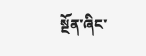སྔོན་ཞིང་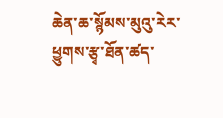ཆེན་ཆ་སྙོམས་མུའུ་རེར་ཕྱུགས་རྩྭ་ཐོན་ཚད་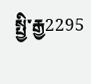སྤྱི་རྒྱ2295